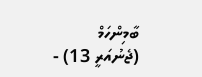ބާމިންހަމް (ޖެނުއަރީ 13) -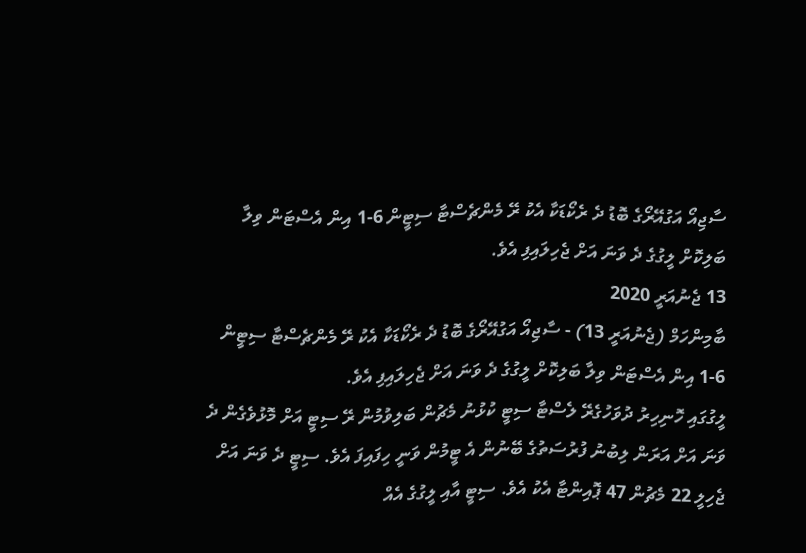ސާޖިއޯ އަގުއޭރޯގެ ބޮޑު ދެ ރެކޯޑަކާ އެކު ރޭ މެންޗެސްޓާ ސިޓީން 6-1 އިން އެސްޓަން ވިލާ ބަލިކޮށް ލީގުގެ ދެ ވަނަ އަށް ޖެހިލައިފި އެވެ.
13 ޖެނުއަރީ 2020
ބާމިންހަމް (ޖެނުއަރީ 13) - ސާޖިއޯ އަގުއޭރޯގެ ބޮޑު ދެ ރެކޯޑަކާ އެކު ރޭ މެންޗެސްޓާ ސިޓީން 6-1 އިން އެސްޓަން ވިލާ ބަލިކޮށް ލީގުގެ ދެ ވަނަ އަށް ޖެހިލައިފި އެވެ.
ލީގުގައި ހޮނިހިރު ދުވަހުގެރޭ ލެސްޓާ ސިޓީ ކުޅުނު މެޗުން ބަލިވުމުން ރޭ ސިޓީ އަށް މޮޅުވެގެން ދެ ވަނަ އަށް އަރަން ލިބުނު ފުރުސަތުގެ ބޭނުން އެ ޓީމުން ވަނީ ހިފައިފަ އެވެ. ސިޓީ ދެ ވަނަ އަށް ޖެހިލީ 22 މެޗުން 47 ޕޮއިންޓާ އެކު އެވެ. ސިޓީ އާއި ލީގުގެ އެއް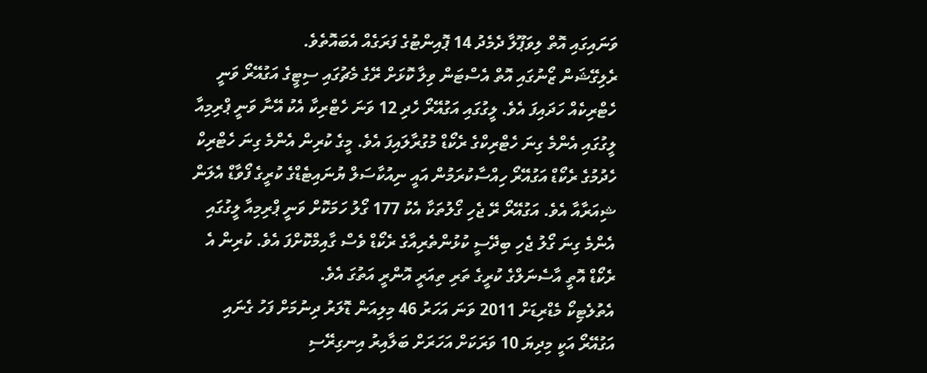ވަނައިގައި އޮތް ލިވަޕޫލާ ދެމެދު 14 ޕޮއިންޓުގެ ފަރަގެއް އެބައޮތެވެ.
ރެލިގޭޝަން ޒޯނުގައި އޮތް އެސްޓަން ވިލާ ކޮޅަށް ރޭގެ މެޗުގައި ސިޓީގެ އަގުއޭރޯ ވަނީ ހެޓްރިކެއް ހަދައިފަ އެވެ. ލީގުގައި އަގުއޭރޯ ހެދި 12 ވަނަ ހެޓްރިކާ އެކު އޭނާ ވަނީ ޕްރިމިއާ ލީގުގައި އެންމެ ގިނަ ހެޓްރިކްގެ ރެކޯޑް މުގުރާލައިފަ އެވެ. މީގެ ކުރިން އެންމެ ގިނަ ހެޓްރިކް ހެދުމުގެ ރެކޯޑް އަގުއޭރޯ ހިއްސާކުރަމުން އައީ ނިއުކާސަލް ޔުނައިޓެޑްގެ ކުރީގެ ފޯވާޑް އެލަން ޝިއަރާއާ އެވެ. އަގުއޭރޯ ރޭ ޖެހި ގޯލުތަކާ އެކު 177 ގޯލު ހަމަކޮށް ވަނީ ޕްރިމިއާ ލީގުގައި އެންމެ ގިނަ ގޯލު ޖެހި ބިދޭސީ ކުޅުންތެރިއާގެ ރެކޯޑް ވެސް ގާއިމްކޮށްފަ އެވެ. ކުރިން އެ ރެކޯޑް އޮތީ އާސެނަލްގެ ކުރީގެ ތަރި ތިއަރީ އޮންރީ އަތުގަ އެވެ.
އެތުލެޓިކޯ މެޑްރިޑަށް 2011 ވަނަ އަހަރު 46 މިލިއަން ޑޮލަރު ދިނުމަށް ފަހު ގެނައި އަގުއޭރޯ އަކީ މިދިޔަ 10 ވަރަކަށް އަހަރަށް ބަލާއިރު އިނގިރޭސި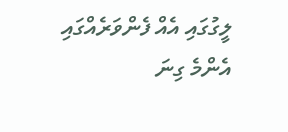ލީގުގައި އެއް ފެންވަރެއްގައި އެންމެ ގިނަ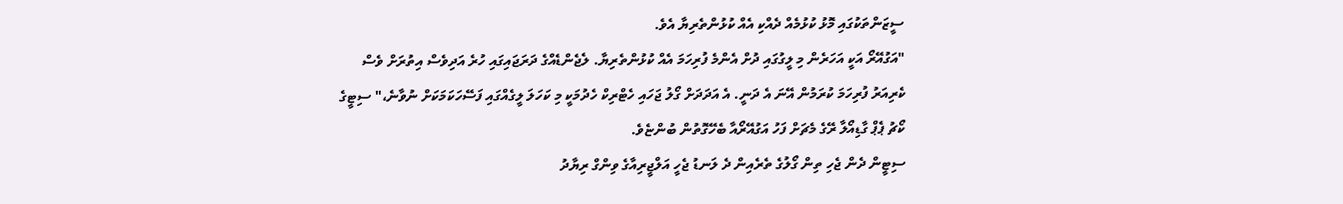ސީޒަންތަކުގައި މޮޅު ކުޅުމެއް ދެއްކި އެއް ކުޅުންތެރިޔާ އެވެ.
"އަގުއޭރޯ އަކީ އަހަރެން މި ލީގުގައި ދުށް އެންމެ ފުރިހަމަ އެއް ކުޅުންތެރިޔާ. ލެޖެންޑެއްގެ ދަރަޖައިގައި ހުރެ އަދިވެސް އިތުރަށް ވެސް ކެރިއަރު ފުރިހަމަ ކުރަމުން އޭނަ އެ ދަނީ. އެ އަދަދަށް ގޯލު ޖަހައި ހެޓްރިކް ހެދުމަކީ މި ކަހަލަ ލީގެއްގައި ފަސޭހަކަމަކަށް ނުވާނެ،" ސިޓީގެ ކޯޗު ޕެޕް ގާޑިއޯލާ ރޭގެ މެޗަށް ފަހު އަގުއޭރޯއާ ބެހޭގޮތުން ބުންޏެވެ.
ސިޓީން ދެން ޖެހި ތިން ގޯލުގެ ތެރެއިން ދެ ލަނޑު ޖެހީ އަލްޖީރިއާގެ ވިންގް ރިޔާދު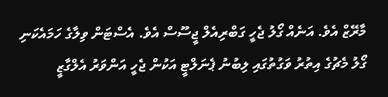މާރޭޒް އެވެ. އަނެއް ގޯލު ޖެހީ ގަބްރިއެލް ޖީސޫސް އެވެ. އެސްޓަން ވިލާގެ ހަމައެކަނި ގޯލު މެޗުގެ އިތުރު ވަގުތުގައި ލިބުނު ޕެނަލްޓީ އަކުން ޖެހީ އަންވަރު އެލްގާޒީ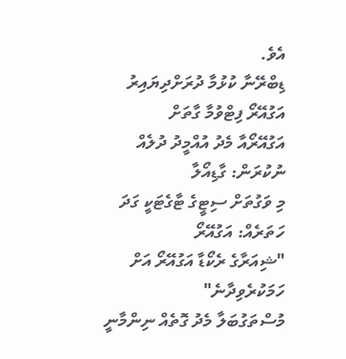އެވެ.
ޑިބްރޭނާ ކުޅުމާ ދުރަށްދިޔައިރު އަގުއޭރޯ ފިޓްވުމާ ގާތަށް
އަގުއޭރޯއާ މެދު އުއްމީދު ދުލެއް ނުކުރަން: ގާޑިއޯލާ
މި ވަގުތަށް ސިޓީގެ ޓާގެޓަކީ ގަދަ ހަތަރެއް: އަގުއޭރޯ
"ޝިއަރާގެ ރެކޯޑާ އަގުއޭރޯ އަށް ހަމަކުރެވިދާނެ"
މުސްތަގުބަލާ މެދު ގޮތެއް ނިންމާނީ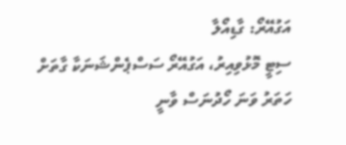އަގުއޭރޯ: ގާޑިއޯލާ
ސިޓީ މޮޅުވިއިރު، އަގުއޭރޯ ސަސްޕެންޝަނަކާ ގާތަށް
ހަތަރު ވަނަ ހޯދުނަސް ވާނީ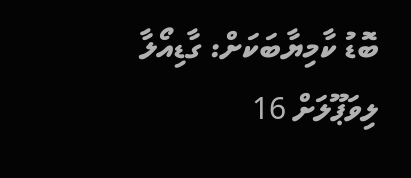ބޮޑު ކާމިޔާބަކަށް: ގާޑިއޯލާ
ލިވަޕޫލަށް 16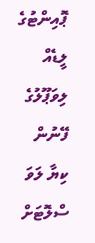ޕޮއިންޓުގެ ލީޑެއް
ލިވަޕޫލުގެ ފޭނުން ކިޔާ ލަވަ ސްލޮޓަށް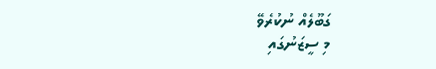ގަބޫލެއް ނުކުރެވޭ
މި ސީޒަނުގައި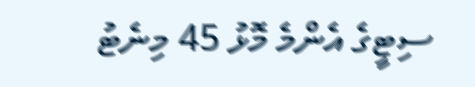ސިޓީގެ އެންމެ މޮޅު 45 މިނެޓު